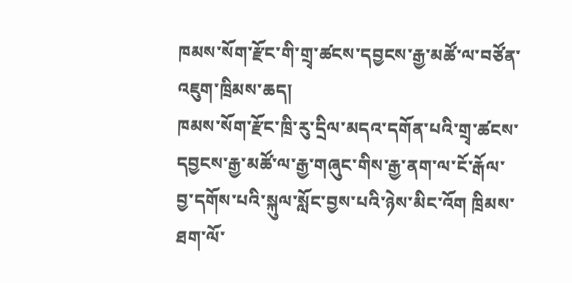ཁམས་སོག་རྫོང་གི་གྲྭ་ཚངས་དབྱངས་རྒྱ་མཚོ་ལ་བཙོན་འཇུག་ཁྲིམས་ཆད།
ཁམས་སོག་རྫོང་ཁྲི་རུ་དྲིལ་མདའ་དགོན་པའི་གྲྭ་ཚངས་དབྱངས་རྒྱ་མཚོ་ལ་རྒྱ་གཞུང་གིས་རྒྱ་ནག་ལ་ངོ་རྒོལ་བྱ་དགོས་པའི་སྐུལ་སློང་བྱས་པའི་ཉེས་མིང་འོག ཁྲིམས་ཐག་ལོ་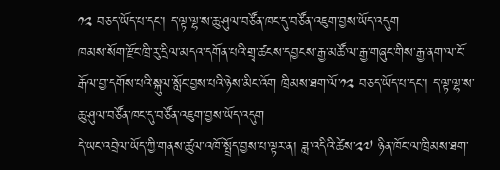༡༢ བཅད་ཡོད་པ་དང་། ད་ལྟ་ལྷ་ས་ཆུ་ཤུལ་བཙོན་ཁང་དུ་བཙོན་འཇུག་བྱས་ཡོད་འདུག
ཁམས་སོག་རྫོང་ཁྲི་རུ་དྲིལ་མདའ་དགོན་པའི་གྲྭ་ཚངས་དབྱངས་རྒྱ་མཚོ་ལ་རྒྱ་གཞུང་གིས་རྒྱ་ནག་ལ་ངོ་རྒོལ་བྱ་དགོས་པའི་སྐུལ་སློང་བྱས་པའི་ཉེས་མིང་འོག ཁྲིམས་ཐག་ལོ་༡༢ བཅད་ཡོད་པ་དང་། ད་ལྟ་ལྷ་ས་ཆུ་ཤུལ་བཙོན་ཁང་དུ་བཙོན་འཇུག་བྱས་ཡོད་འདུག
དེ་ཡང་འབྲེལ་ཡོད་ཀྱི་གནས་ཚུལ་འཁོ་སྤྲོད་བྱས་པ་ལྟར་ན། ཟླ་འདིའི་ཚེས་༢༧ ཉིན་ཁོང་ལ་ཁྲིམས་ཐག་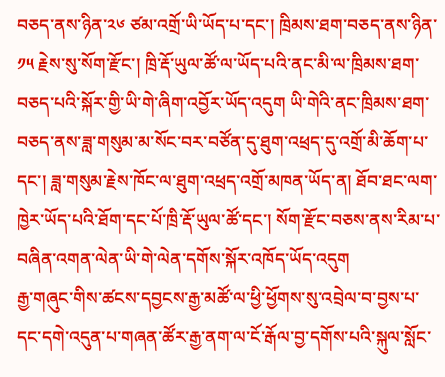བཅད་ནས་ཉིན་༢༦ ཙམ་འགྲོ་ཡི་ཡོད་པ་དང་། ཁྲིམས་ཐག་བཅད་ནས་ཉིན་༡༥ རྗེས་སུ་སོག་རྫོང་། ཁྲི་རྡོ་ཡུལ་ཚོ་ལ་ཡོད་པའི་ནང་མི་ལ་ཁྲིམས་ཐག་བཅད་པའི་སྐོར་གྱི་ཡི་གེ་ཞིག་འབྱོར་ཡོད་འདུག ཡི་གེའི་ནང་ཁྲིམས་ཐག་བཅད་ནས་ཟླ་གསུམ་མ་སོང་བར་བཙོན་དུ་ཐུག་འཕྲད་དུ་འགྲོ་མི་ཆོག་པ་དང་། ཟླ་གསུམ་རྗེས་ཁོང་ལ་ཐུག་འཕྲད་འགྲོ་མཁན་ཡོད་ན། ཐོབ་ཐང་ལག་ཁྱེར་ཡོད་པའི་ཐོག་དང་པོ་ཁྲི་རྡོ་ཡུལ་ཚོ་དང་། སོག་རྫོང་བཅས་ནས་རིམ་པ་བཞིན་འགན་ལེན་ཡི་གེ་ལེན་དགོས་སྐོར་འཁོད་ཡོད་འདུག
རྒྱ་གཞུང་གིས་ཚངས་དབྱངས་རྒྱ་མཚོ་ལ་ཕྱི་ཕྱོགས་སུ་འབྲེལ་བ་བྱས་པ་དང་དགེ་འདུན་པ་གཞན་ཚོར་རྒྱ་ནག་ལ་ངོ་རྒོལ་བྱ་དགོས་པའི་སྐུལ་སློང་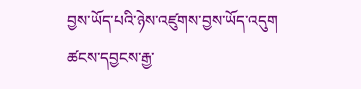བྱས་ཡོད་པའི་ཉེས་འཛུགས་བྱས་ཡོད་འདུག
ཚངས་དབྱངས་རྒྱ་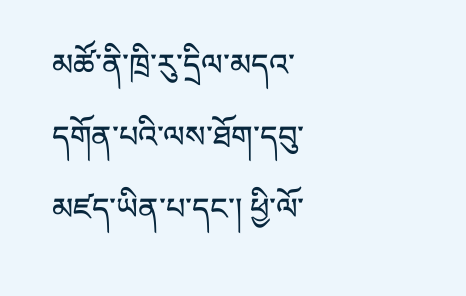མཚོ་ནི་ཁྲི་རུ་དྲིལ་མདའ་དགོན་པའི་ལས་ཐོག་དབུ་མཛད་ཡིན་པ་དང་། ཕྱི་ལོ་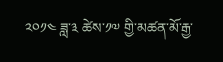༢༠༡༤ ཟླ་༣ ཚེས་༡༧ གྱི་མཚན་མོ་རྒྱ་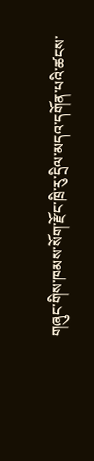གཞུང་གིས་ཁམས་སོག་རྫོང་ཁྲི་རུ་དྲིལ་མདའ་དགོན་པའི་ཚངས་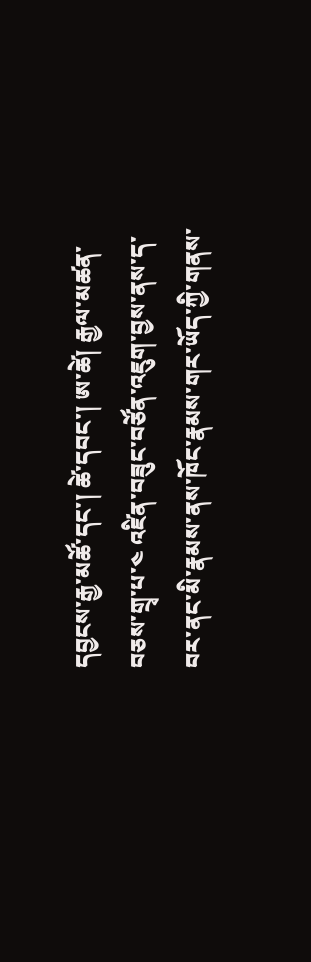དབྱངས་རྒྱ་མཚོ་དང་། ཚེ་དབང་། ཨ་ཚེ། རྒྱལ་མཚན་བཅས་གྲྭ་པ་༤ འཛིན་བཟུང་བཙོན་འཇུག་བྱས་ནས་ད་བར་ནང་མི་རྣམས་ནས་ཁོང་རྣམས་གར་ཡོད་ཀྱི་གནས་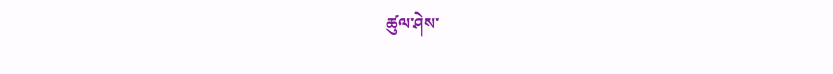ཚུལ་ཤེས་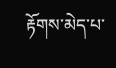རྟོགས་མེད་པ་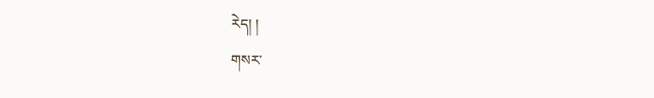རེད། །
གསར་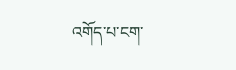འགོད་པ་ངག་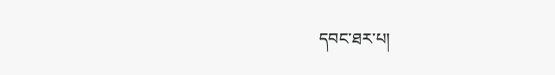དབང་ཐར་པ།